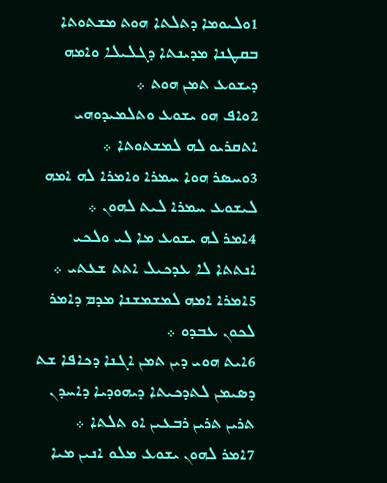1ܘܠܝܘܡܐ ܕܬܠܬܐ ܗܘܬ ܡܫܬܘܬܐ ܒܩܛܢܐ ܡܕܝܢܬܐ ܕܓܠܝܠܐ ܘܐܡܗ ܕܝܫܘܥ ܬܡܢ ܗܘܬ ܀
2ܘܐܦ ܗܘ ܝܫܘܥ ܘܬܠܡܝܕܘܗܝ ܐܬܩܪܝܘ ܠܗ ܠܡܫܬܘܬܐ ܀
3ܘܚܤܪ ܗܘܐ ܚܡܪܐ ܘܐܡܪܐ ܠܗ ܐܡܗ ܠܝܫܘܥ ܚܡܪܐ ܠܝܬ ܠܗܘܢ ܀
4ܐܡܪ ܠܗ ܝܫܘܥ ܡܐ ܠܝ ܘܠܟܝ ܐܢܬܬܐ ܠܐ ܥܕܟܝܠ ܐܬܬ ܫܥܬܝ ܀
5ܐܡܪܐ ܐܡܗ ܠܡܫܡܫܢܐ ܡܕܡ ܕܐܡܪ ܠܟܘܢ ܥܒܕܘ ܀
6ܐܝܬ ܗܘܝ ܕܝܢ ܬܡܢ ܐܓܢܐ ܕܟܐܦܐ ܫܬ ܕܤܝܡܢ ܠܬܕܟܝܬܐ ܕܝܗܘܕܝܐ ܕܐܚܕܢ ܬܪܝܢ ܬܪܝܢ ܪܒܥܝܢ ܐܘ ܬܠܬܐ ܀
7ܐܡܪ ܠܗܘܢ ܝܫܘܥ ܡܠܘ ܐܢܝܢ ܡܝܐ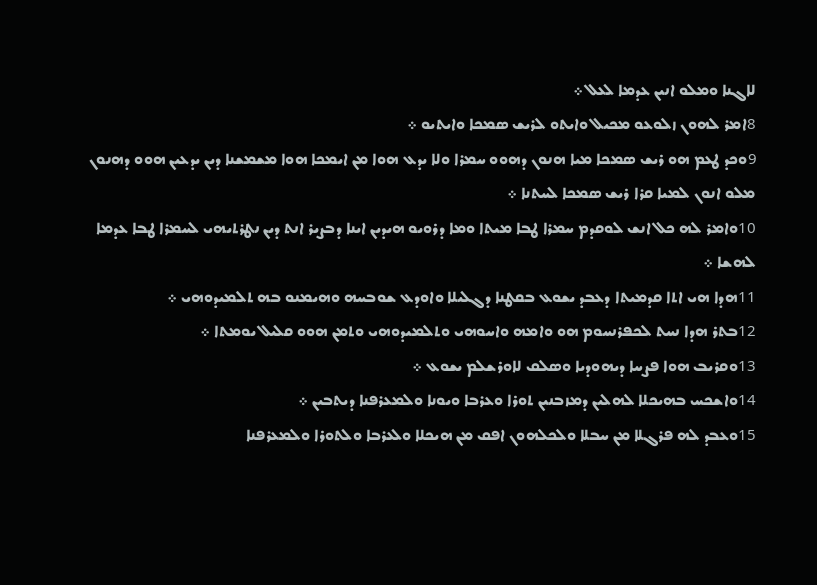ܠܐܓܢܐ ܘܡܠܘ ܐܢܝܢ ܥܕܡܐ ܠܥܠ ܀
8ܐܡܪ ܠܗܘܢ ܙܠܘܥܘ ܡܟܝܠ ܘܐܝܬܘ ܠܪܝܫ ܤܡܟܐ ܘܐܝܬܝܘ ܀
9ܘܟܕ ܛܥܡ ܗܘ ܪܝܫ ܤܡܟܐ ܡܝܐ ܗܢܘܢ ܕܗܘܘ ܚܡܪܐ ܘܠܐ ܝܕܥ ܗܘܐ ܡܢ ܐܝܡܟܐ ܗܘܐ ܡܫܡܫܢܐ ܕܝܢ ܝܕܥܝܢ ܗܘܘ ܕܗܢܘܢ ܡܠܘ ܐܢܘܢ ܠܡܝܐ ܩܪܐ ܪܝܫ ܤܡܟܐ ܠܚܬܢܐ ܀
10ܘܐܡܪ ܠܗ ܟܠ ܐܢܫ ܠܘܩܕܡ ܚܡܪܐ ܛܒܐ ܡܝܬܐ ܘܡܐ ܕܪܘܝܘ ܗܝܕܝܢ ܐܝܢܐ ܕܒܨܝܪ ܐܢܬ ܕܝܢ ܢܛܪܬܝܗܝ ܠܚܡܪܐ ܛܒܐ ܥܕܡܐ ܠܗܫܐ ܀
11ܗܕܐ ܗܝ ܐܬܐ ܩܕܡܝܬܐ ܕܥܒܕ ܝܫܘܥ ܒܩܛܢܐ ܕܓܠܝܠܐ ܘܐܘܕܥ ܫܘܒܚܗ ܘܗܝܡܢܘ ܒܗ ܬܠܡܝܕܘܗܝ ܀
12ܒܬܪ ܗܕܐ ܢܚܬ ܠܟܦܪܢܚܘܡ ܗܘ ܘܐܡܗ ܘܐܚܘܗܝ ܘܬܠܡܝܕܘܗܝ ܘܬܡܢ ܗܘܘ ܩܠܝܠ ܝܘܡܬܐ ܀
13ܘܩܪܝܒ ܗܘܐ ܦܨܚܐ ܕܝܗܘܕܝܐ ܘܤܠܩ ܠܐܘܪܫܠܡ ܝܫܘܥ ܀
14ܘܐܫܟܚ ܒܗܝܟܠܐ ܠܗܠܝܢ ܕܡܙܒܢܝܢ ܬܘܪܐ ܘܥܪܒܐ ܘܝܘܢܐ ܘܠܡܥܪܦܢܐ ܕܝܬܒܝܢ ܀
15ܘܥܒܕ ܠܗ ܦܪܓܠܐ ܡܢ ܚܒܠܐ ܘܠܟܠܗܘܢ ܐܦܩ ܡܢ ܗܝܟܠܐ ܘܠܥܪܒܐ ܘܠܬܘܪܐ ܘܠܡܥܪܦܢܐ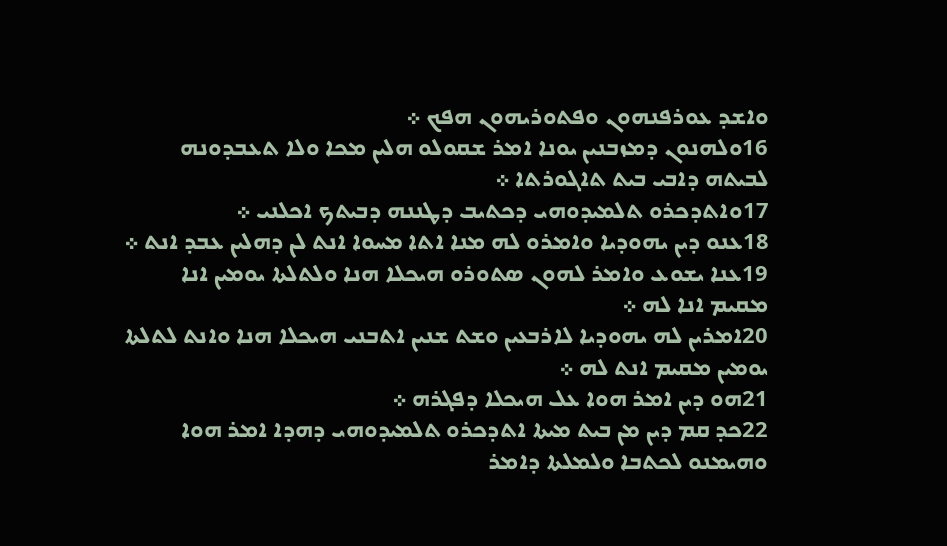ܘܐܫܕ ܥܘܪܦܢܗܘܢ ܘܦܬܘܪܝܗܘܢ ܗܦܟ ܀
16ܘܠܗܢܘܢ ܕܡܙܒܢܝܢ ܝܘܢܐ ܐܡܪ ܫܩܘܠܘ ܗܠܝܢ ܡܟܐ ܘܠܐ ܬܥܒܕܘܢܗ ܠܒܝܬܗ ܕܐܒܝ ܒܝܬ ܬܐܓܘܪܬܐ ܀
17ܘܐܬܕܟܪܘ ܬܠܡܝܕܘܗܝ ܕܟܬܝܒ ܕܛܢܢܗ ܕܒܝܬܟ ܐܟܠܢܝ ܀
18ܥܢܘ ܕܝܢ ܝܗܘܕܝܐ ܘܐܡܪܘ ܠܗ ܡܢܐ ܐܬܐ ܡܚܘܐ ܐܢܬ ܠܢ ܕܗܠܝܢ ܥܒܕ ܐܢܬ ܀
19ܥܢܐ ܝܫܘܥ ܘܐܡܪ ܠܗܘܢ ܤܬܘܪܘ ܗܝܟܠܐ ܗܢܐ ܘܠܬܠܬܐ ܝܘܡܝܢ ܐܢܐ ܡܩܝܡ ܐܢܐ ܠܗ ܀
20ܐܡܪܝܢ ܠܗ ܝܗܘܕܝܐ ܠܐܪܒܥܝܢ ܘܫܬ ܫܢܝܢ ܐܬܒܢܝ ܗܝܟܠܐ ܗܢܐ ܘܐܢܬ ܠܬܠܬܐ ܝܘܡܝܢ ܡܩܝܡ ܐܢܬ ܠܗ ܀
21ܗܘ ܕܝܢ ܐܡܪ ܗܘܐ ܥܠ ܗܝܟܠܐ ܕܦܓܪܗ ܀
22ܟܕ ܩܡ ܕܝܢ ܡܢ ܒܝܬ ܡܝܬܐ ܐܬܕܟܪܘ ܬܠܡܝܕܘܗܝ ܕܗܕܐ ܐܡܪ ܗܘܐ ܘܗܝܡܢܘ ܠܟܬܒܐ ܘܠܡܠܬܐ ܕܐܡܪ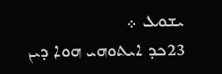ܝܫܘܥ ܀
23ܟܕ ܐܝܬܘܗܝ ܗܘܐ ܕܝܢ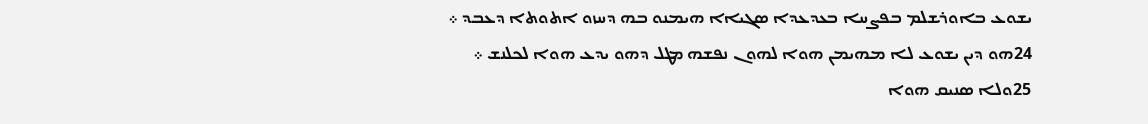ܝܫܘܥ ܒܐܘܪܫܠܡ ܒܦܨܚܐ ܒܥܕܥܕܐ ܤܓܝܐܐ ܗܝܡܢܘ ܒܗ ܕܚܙܘ ܐܬܘܬܐ ܕܥܒܕ ܀
24ܗܘ ܕܝܢ ܝܫܘܥ ܠܐ ܡܗܝܡܢ ܗܘܐ ܠܗܘܢ ܢܦܫܗ ܡܛܠ ܕܗܘ ܝܕܥ ܗܘܐ ܠܟܠܢܫ ܀
25ܘܠܐ ܤܢܝܩ ܗܘܐ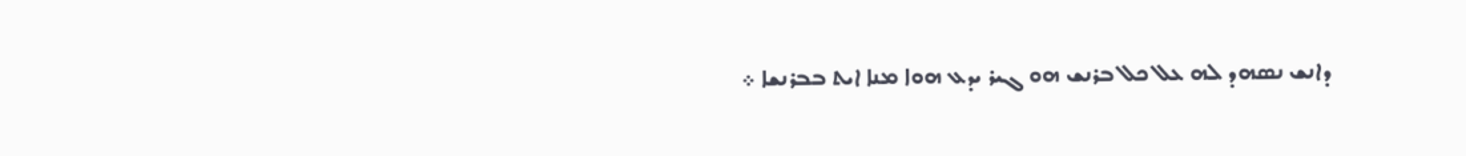ܕܐܢܫ ܢܤܗܕ ܠܗ ܥܠ ܟܠ ܒܪܢܫ ܗܘ ܓܝܪ ܝܕܥ ܗܘܐ ܡܢܐ ܐܝܬ ܒܒܪܢܫܐ ܀